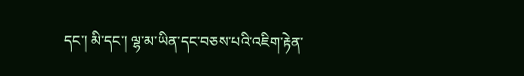དང་། མི་དང་། ལྷ་མ་ཡིན་དང་བཅས་པའི་འཇིག་རྟེན་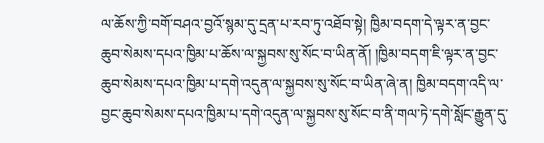ལ་ཆོས་ཀྱི་བགོ་བཤའ་བྱའོ་སྙམ་དུ་དྲན་པ་རབ་ཏུ་འཐོབ་སྟེ། ཁྱིམ་བདག་དེ་ལྟར་ན་བྱང་ཆུབ་སེམས་དཔའ་ཁྱིམ་པ་ཆོས་ལ་སྐྱབས་སུ་སོང་བ་ཡིན་ནོ། །ཁྱིམ་བདག་ཇི་ལྟར་ན་བྱང་ཆུབ་སེམས་དཔའ་ཁྱིམ་པ་དགེ་འདུན་ལ་སྐྱབས་སུ་སོང་བ་ཡིན་ཞེ་ན། ཁྱིམ་བདག་འདི་ལ་བྱང་ཆུབ་སེམས་དཔའ་ཁྱིམ་པ་དགེ་འདུན་ལ་སྐྱབས་སུ་སོང་བ་ནི་གལ་ཏེ་དགེ་སློང་རྒྱུན་དུ་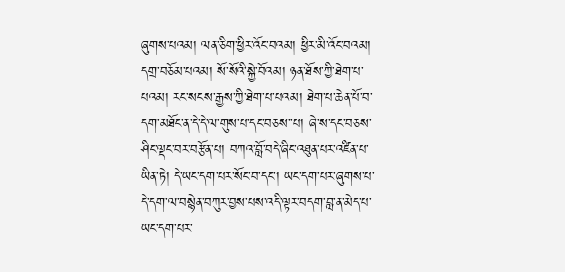ཞུགས་པའམ། ལན་ཅིག་ཕྱིར་འོང་བའམ། ཕྱིར་མི་འོང་བའམ། དགྲ་བཅོམ་པའམ། སོ་སོའི་སྐྱེ་བོའམ། ཉན་ཐོས་ཀྱི་ཐེག་པ་པའམ། རང་སངས་རྒྱས་ཀྱི་ཐེག་པ་པའམ། ཐེག་པ་ཆེན་པོ་བ་དག་མཐོང་ན་དེ་དེ་ལ་གུས་པ་དང་བཅས་་པ། ཞེ་ས་དང་བཅས་ཤིང་ལྡང་བར་བརྩོན་པ། བཀའ་བློ་བདེ་ཞིང་འཐུན་པར་འཛིན་པ་ཡིན་ཏེ། དེ་ཡང་དག་པར་སོང་བ་དང་། ཡང་དག་པར་ཞུགས་པ་དེ་དག་ལ་བསྙེན་བཀུར་བྱས་པས་འདི་ལྟར་བདག་བླ་ན་མེད་པ་ཡང་དག་པར་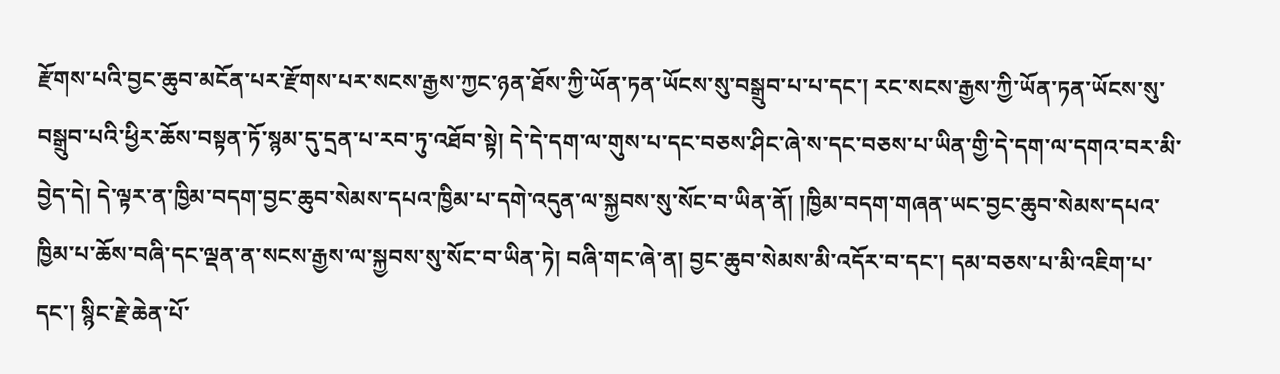རྫོགས་པའི་བྱང་ཆུབ་མངོན་པར་རྫོགས་པར་སངས་རྒྱས་ཀྱང་ཉན་ཐོས་ཀྱི་ཡོན་ཏན་ཡོངས་སུ་བསྒྲུབ་པ་པ་དང་། རང་སངས་རྒྱས་ཀྱི་ཡོན་ཏན་ཡོངས་སུ་བསྒྲུབ་པའི་ཕྱིར་ཆོས་བསྟན་ཏོ་སྙམ་དུ་དྲན་པ་རབ་ཏུ་འཐོབ་སྟེ། དེ་དེ་དག་ལ་གུས་པ་དང་བཅས་ཤིང་ཞེ་ས་དང་བཅས་པ་ཡིན་གྱི་དེ་དག་ལ་དགའ་བར་མི་བྱེད་དེ། དེ་ལྟར་ན་ཁྱིམ་བདག་བྱང་ཆུབ་སེམས་དཔའ་ཁྱིམ་པ་དགེ་འདུན་ལ་སྐྱབས་སུ་སོང་བ་ཡིན་ནོ། །ཁྱིམ་བདག་གཞན་ཡང་བྱང་ཆུབ་སེམས་དཔའ་ཁྱིམ་པ་ཆོས་བཞི་དང་ལྡན་ན་སངས་རྒྱས་ལ་སྐྱབས་སུ་སོང་བ་ཡིན་ཏེ། བཞི་གང་ཞེ་ན། བྱང་ཆུབ་སེམས་མི་འདོར་བ་དང་། དམ་བཅས་པ་མི་འཇིག་པ་དང་། སྙིང་རྗེ་ཆེན་པོ་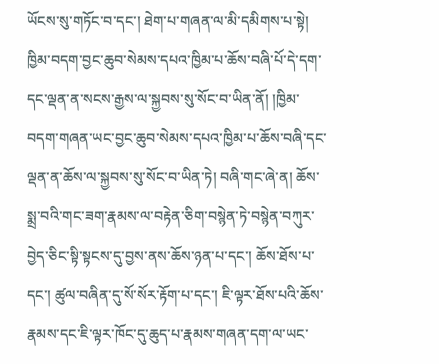ཡོངས་སུ་གཏོང་བ་དང་། ཐེག་པ་གཞན་ལ་མི་དམིགས་པ་སྟེ། ཁྱིམ་བདག་བྱང་ཆུབ་སེམས་དཔའ་ཁྱིམ་པ་ཆོས་བཞི་པོ་དེ་དག་དང་ལྡན་ན་སངས་རྒྱས་ལ་སྐྱབས་སུ་སོང་བ་ཡིན་ནོ། །ཁྱིམ་བདག་གཞན་ཡང་བྱང་ཆུབ་སེམས་དཔའ་ཁྱིམ་པ་ཆོས་བཞི་དང་ལྡན་ན་ཆོས་ལ་སྐྱབས་སུ་སོང་བ་ཡིན་ཏེ། བཞི་གང་ཞེ་ན། ཆོས་སྨྲ་བའི་གང་ཟག་རྣམས་ལ་བརྟེན་ཅིག་བསྙེན་ཏེ་བསྙེན་བཀུར་བྱེད་ཅིང་སྟི་སྟངས་དུ་བྱས་ནས་ཆོས་ཉན་པ་དང་། ཆོས་ཐོས་པ་དང་། ཚུལ་བཞིན་དུ་སོ་སོར་རྟོག་པ་དང་། ཇི་ལྟར་ཐོས་པའི་ཆོས་རྣམས་དང་ཇི་ལྟར་ཁོང་དུ་ཆུད་པ་རྣམས་གཞན་དག་ལ་ཡང་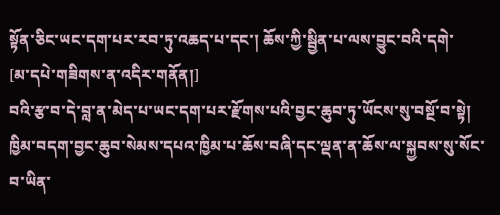སྟོན་ཅིང་ཡང་དག་པར་རབ་ཏུ་འཆད་པ་དང་། ཆོས་ཀྱི་སྦྱིན་པ་ལས་བྱུང་བའི་དགེ་
[མ་དཔེ་གཟིགས་ན་འདིར་གནོན།]
བའི་རྩ་བ་དེ་བླ་ན་མེད་པ་ཡང་དག་པར་རྫོགས་པའི་བྱང་ཆུབ་ཏུ་ཡོངས་སུ་བསྔོ་བ་སྟེ། ཁྱིམ་བདག་བྱང་ཆུབ་སེམས་དཔའ་ཁྱིམ་པ་ཆོས་བཞི་དང་ལྡན་ན་ཆོས་ལ་སྐྱབས་སུ་སོང་བ་ཡིན་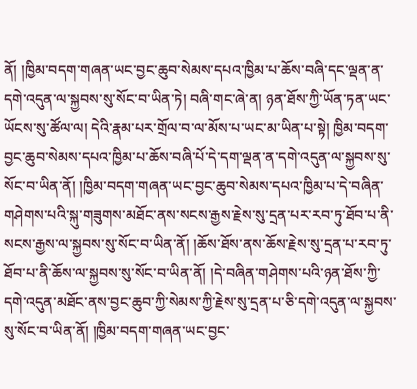ནོ། །ཁྱིམ་བདག་གཞན་ཡང་བྱང་ཆུབ་སེམས་དཔའ་ཁྱིམ་པ་ཆོས་བཞི་དང་ལྡན་ན་དགེ་འདུན་ལ་སྐྱབས་སུ་སོང་བ་ཡིན་ཏེ། བཞི་གང་ཞེ་ན། ཉན་ཐོས་ཀྱི་ཡོན་ཏན་ཡང་ཡོངས་སུ་ཚོལ་ལ། དེའི་རྣམ་པར་གྲོལ་བ་ལ་མོས་པ་ཡང་མ་ཡིན་པ་སྟེ། ཁྱིམ་བདག་བྱང་ཆུབ་སེམས་དཔའ་ཁྱིམ་པ་ཆོས་བཞི་པོ་དེ་དག་ལྡན་ན་དགེ་འདུན་ལ་སྐྱབས་སུ་སོང་བ་ཡིན་ནོ། །ཁྱིམ་བདག་གཞན་ཡང་བྱང་ཆུབ་སེམས་དཔའ་ཁྱིམ་པ་དེ་བཞིན་གཤེགས་པའི་སྐུ་གཟུགས་མཐོང་ནས་སངས་རྒྱས་རྗེས་སུ་དྲན་པར་རབ་ཏུ་ཐོབ་པ་ནི་སངས་རྒྱས་ལ་སྐྱབས་སུ་སོང་བ་ཡིན་ནོ། །ཆོས་ཐོས་ནས་ཆོས་རྗེས་སུ་དྲན་པ་རབ་ཏུ་ཐོབ་པ་ནི་ཆོས་ལ་སྐྱབས་སུ་སོང་བ་ཡིན་ནོ། །དེ་བཞིན་གཤེགས་པའི་ཉན་ཐོས་ཀྱི་དགེ་འདུན་མཐོང་ནས་བྱང་ཆུབ་ཀྱི་སེམས་ཀྱི་རྗེས་སུ་དྲན་པ་ཅི་དགེ་འདུན་ལ་སྐྱབས་སུ་སོང་བ་ཡིན་ནོ། །ཁྱིམ་བདག་གཞན་ཡང་བྱང་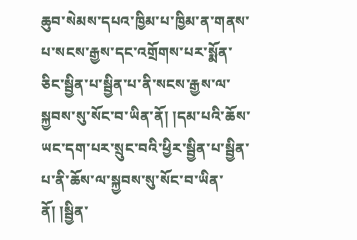ཆུབ་སེམས་དཔའ་ཁྱིམ་པ་ཁྱིམ་ན་གནས་པ་སངས་རྒྱས་དང་འགྲོགས་པར་སྨོན་ཅིང་སྦྱིན་པ་སྦྱིན་པ་ནི་སངས་རྒྱས་ལ་སྐྱབས་སུ་སོང་བ་ཡིན་ནོ། །དམ་པའི་ཆོས་ཡང་དག་པར་སྲུང་བའི་ཕྱིར་སྦྱིན་པ་སྦྱིན་པ་ནི་ཆོས་ལ་སྐྱབས་སུ་སོང་བ་ཡིན་ནོ། །སྦྱིན་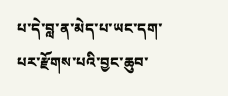པ་དེ་བླ་ན་མེད་པ་ཡང་དག་པར་རྫོགས་པའི་བྱང་ཆུབ་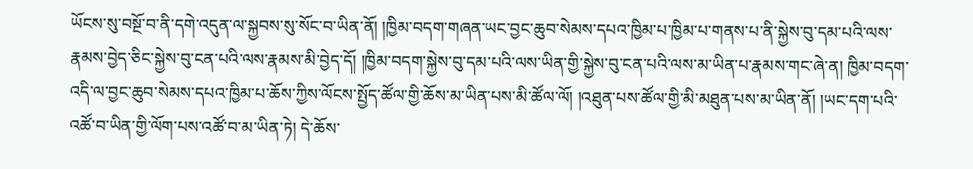ཡོངས་སུ་བསྔོ་བ་ནི་དགེ་འདུན་ལ་སྐྱབས་སུ་སོང་བ་ཡིན་ནོ། །ཁྱིམ་བདག་གཞན་ཡང་བྱང་ཆུབ་སེམས་དཔའ་ཁྱིམ་པ་ཁྱིམ་པ་གནས་པ་ནི་སྐྱེས་བུ་དམ་པའི་ལས་རྣམས་བྱེད་ཅིང་སྐྱེས་བུ་ངན་པའི་ལས་རྣམས་མི་བྱེད་དོ། །ཁྱིམ་བདག་སྐྱེས་བུ་དམ་པའི་ལས་ཡིན་གྱི་སྐྱེས་བུ་ངན་པའི་ལས་མ་ཡིན་པ་རྣམས་གང་ཞེ་ན། ཁྱིམ་བདག་འདི་ལ་བྱང་ཆུབ་སེམས་དཔའ་ཁྱིམ་པ་ཆོས་ཀྱིས་ལོངས་སྤྱོད་ཚོལ་གྱི་ཆོས་མ་ཡིན་པས་མི་ཚོལ་ལོ། །འཐུན་པས་ཚོལ་གྱི་མི་མཐུན་པས་མ་ཡིན་ནོ། །ཡང་དག་པའི་འཚོ་བ་ཡིན་གྱི་ལོག་པས་འཚོ་བ་མ་ཡིན་ཏེ། དེ་ཆོས་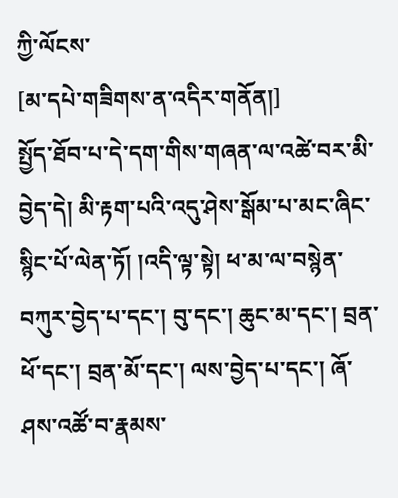ཀྱི་ལོངས་
[མ་དཔེ་གཟིགས་ན་འདིར་གནོན།]
སྤྱོད་ཐོབ་པ་དེ་དག་གིས་གཞན་ལ་འཚེ་བར་མི་བྱེད་དེ། མི་རྟག་པའི་འདུ་ཤེས་སྒོམ་པ་མང་ཞིང་སྙིང་པོ་ལེན་ཏོ། །འདི་ལྟ་སྟེ། ཕ་མ་ལ་བསྙེན་བཀུར་བྱེད་པ་དང་། བུ་དང་། ཆུང་མ་དང་། བྲན་ཕོ་དང་། བྲན་མོ་དང་། ལས་བྱེད་པ་དང་། ཞོ་ཤས་འཚོ་བ་རྣམས་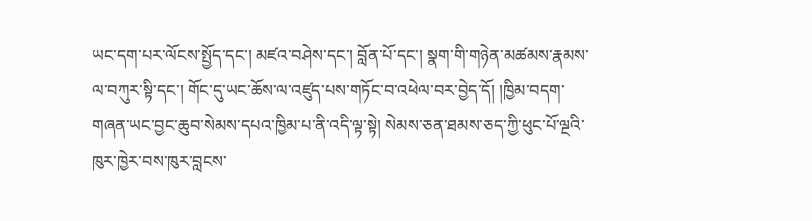ཡང་དག་པར་ལོངས་སྤྱོད་དང་། མཛའ་བཤེས་དང་། བློན་པོ་དང་། སྣག་གི་གཉེན་མཚམས་རྣམས་ལ་བཀུར་སྟི་དང་། གོང་དུ་ཡང་ཆོས་ལ་འཛུད་པས་གཏོང་བ་འཕེལ་བར་བྱེད་དོ། །ཁྱིམ་བདག་གཞན་ཡང་བྱང་ཆུབ་སེམས་དཔའ་ཁྱིམ་པ་ནི་འདི་ལྟ་སྟེ། སེམས་ཅན་ཐམས་ཅད་ཀྱི་ཕུང་པོ་ལྔའི་ཁུར་ཁྱེར་བས་ཁུར་བླངས་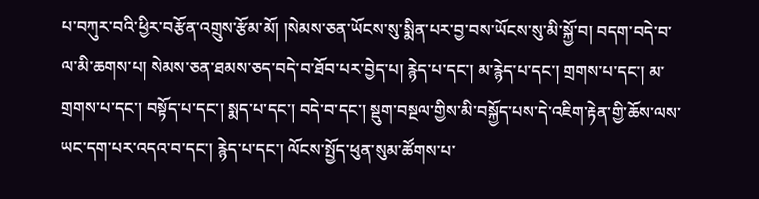པ་བཀུར་བའི་ཕྱིར་བརྩོན་འགྲུས་རྩོམ་མོ། །སེམས་ཅན་ཡོངས་སུ་སྨིན་པར་བྱ་བས་ཡོངས་སུ་མི་སྐྱོ་བ། བདག་བདེ་བ་ལ་མི་ཆགས་པ། སེམས་ཅན་ཐམས་ཅད་བདེ་བ་ཐོབ་པར་བྱེད་པ། རྙེད་པ་དང་། མ་རྙེད་པ་དང་། གྲགས་པ་དང་། མ་གྲགས་པ་དང་། བསྟོད་པ་དང་། སྨད་པ་དང་། བདེ་བ་དང་། སྡུག་བསྔལ་གྱིས་མི་བསྐྱོད་པས་དེ་འཇིག་རྟེན་གྱི་ཆོས་ལས་ཡང་དག་པར་འདའ་བ་དང་། རྙེད་པ་དང་། ལོངས་སྤྱོད་ཕུན་སུམ་ཚོགས་པ་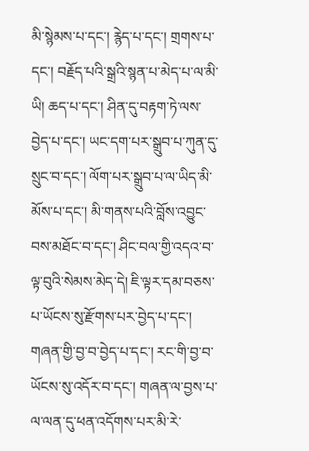མི་སྙེམས་པ་དང་། རྙེད་པ་དང་། གྲགས་པ་དང་། བརྗོད་པའི་སྒྲའི་སྙན་པ་མེད་པ་ལ་མི་ཡི། ཆད་པ་དང་། ཤིན་དུ་བརྟག་ཏེ་ལས་བྱེད་པ་དང་། ཡང་དག་པར་སྒྲུབ་པ་ཀུན་དུ་སྲུང་བ་དང་། ལོག་པར་སྒྲུབ་པ་ལ་ཡིད་མི་མོས་པ་དང་། མི་གནས་པའི་བློས་འབྱུང་བས་མཐོང་བ་དང་། ཤིང་བལ་གྱི་འདའ་བ་ལྟ་བུའི་སེམས་མེད་དེ། ཇི་ལྟར་དམ་བཅས་པ་ཡོངས་སུ་རྫོགས་པར་བྱེད་པ་དང་། གཞན་གྱི་བྱ་བ་བྱེད་པ་དང་། རང་གི་བྱ་བ་ཡོངས་སུ་འདོར་བ་དང་། གཞན་ལ་བྱས་པ་ལ་ལན་དུ་ཕན་འདོགས་པར་མི་རེ་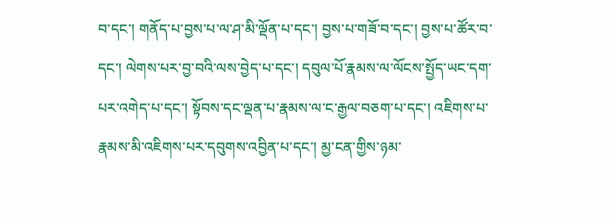བ་དང་། གནོད་པ་བྱས་པ་ལ་ཤ་མི་ལྡོན་པ་དང་། བྱས་པ་གཟོ་བ་དང་། བྱས་པ་ཚོར་བ་དང་། ལེགས་པར་བྱ་བའི་ལས་བྱེད་པ་དང་། དབུལ་པོ་རྣམས་ལ་ལོངས་སྤྱོད་ཡང་དག་པར་འགེད་པ་དང་། སྟོབས་དང་ལྡན་པ་རྣམས་ལ་ང་རྒྱལ་བཅག་པ་དང་། འཇིགས་པ་རྣམས་མི་འཇིགས་པར་དབུགས་འབྱིན་པ་དང་། མྱ་ངན་གྱིས་ཉམ་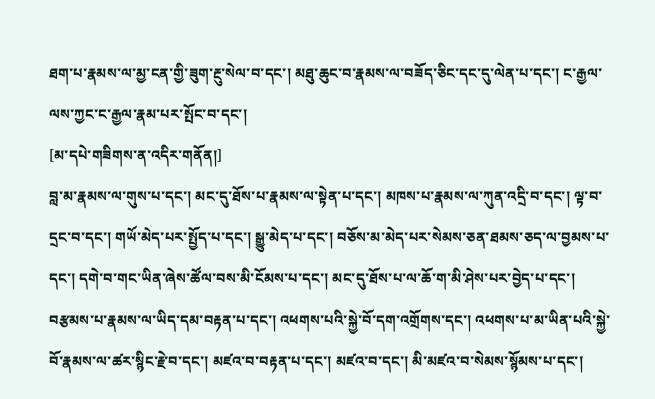ཐག་པ་རྣམས་ལ་མྱ་ངན་གྱི་ཟུག་རྔུ་སེལ་བ་དང་། མཐུ་ཆུང་བ་རྣམས་ལ་བཟོད་ཅིང་དང་དུ་ལེན་པ་དང་། ང་རྒྱལ་ལས་ཀྱང་ང་རྒྱལ་རྣམ་པར་སྤོང་བ་དང་།
[མ་དཔེ་གཟིགས་ན་འདིར་གནོན།]
བླ་མ་རྣམས་ལ་གུས་པ་དང་། མང་དུ་ཐོས་པ་རྣམས་ལ་སྟེན་པ་དང་། མཁས་པ་རྣམས་ལ་ཀུན་འདྲི་བ་དང་། ལྟ་བ་དྲང་བ་དང་། གཡོ་མེད་པར་སྤྱོད་པ་དང་། སྒྱུ་མེད་པ་དང་། བཅོས་མ་མེད་པར་སེམས་ཅན་ཐམས་ཅད་ལ་བྱམས་པ་དང་། དགེ་བ་གང་ཡིན་ཞེས་ཚོལ་བས་མི་ངོམས་པ་དང་། མང་དུ་ཐོས་པ་ལ་ཆོ་ག་མི་ཤེས་པར་བྱེད་པ་དང་། བརྩམས་པ་རྣམས་ལ་ཡིད་དམ་བརྟན་པ་དང་། འཕགས་པའི་སྐྱེ་བོ་དག་འགྲོགས་དང་། འཕགས་པ་མ་ཡིན་པའི་སྐྱེ་བོ་རྣམས་ལ་ཚར་སྙིང་རྗེ་བ་དང་། མཛའ་བ་བརྟན་པ་དང་། མཛའ་བ་དང་། མི་མཛའ་བ་སེམས་སྙོམས་པ་དང་།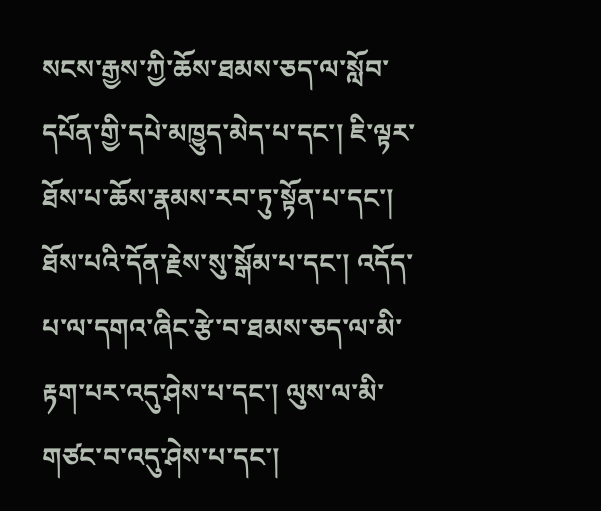སངས་རྒྱས་ཀྱི་ཆོས་ཐམས་ཅད་ལ་སློབ་དཔོན་གྱི་དཔེ་མཁྱུད་མེད་པ་དང་། ཇི་ལྟར་ཐོས་པ་ཆོས་རྣམས་རབ་ཏུ་སྟོན་པ་དང་། ཐོས་པའི་དོན་རྗེས་སུ་སྒོམ་པ་དང་། འདོད་པ་ལ་དགའ་ཞིང་རྩེ་བ་ཐམས་ཅད་ལ་མི་རྟག་པར་འདུ་ཤེས་པ་དང་། ལུས་ལ་མི་གཙང་བ་འདུ་ཤེས་པ་དང་།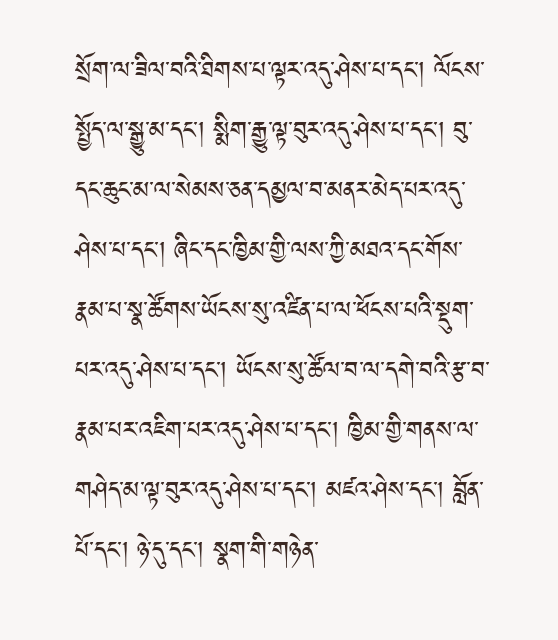སྲོག་ལ་ཟིལ་བའི་ཐིགས་པ་ལྟར་འདུ་ཤེས་པ་དང་། ལོངས་སྤྱོད་ལ་སྒྱུ་མ་དང་། སྨིག་རྒྱུ་ལྟ་བུར་འདུ་ཤེས་པ་དང་། བུ་དང་ཆུང་མ་ལ་སེམས་ཅན་དམྱལ་བ་མནར་མེད་པར་འདུ་ཤེས་པ་དང་། ཞིང་དང་ཁྱིམ་གྱི་ལས་ཀྱི་མཐའ་དང་གོས་རྣམ་པ་སྣ་ཚོགས་ཡོངས་སུ་འཛིན་པ་ལ་ཕོངས་པའི་སྡུག་པར་འདུ་ཤེས་པ་དང་། ཡོངས་སུ་ཚོལ་བ་ལ་དགེ་བའི་རྩ་བ་རྣམ་པར་འཇིག་པར་འདུ་ཤེས་པ་དང་། ཁྱིམ་གྱི་གནས་ལ་གཤེད་མ་ལྟ་བུར་འདུ་ཤེས་པ་དང་། མཛའ་ཤེས་དང་། བློན་པོ་དང་། ཉེ་དུ་དང་། སྣག་གི་གཉེན་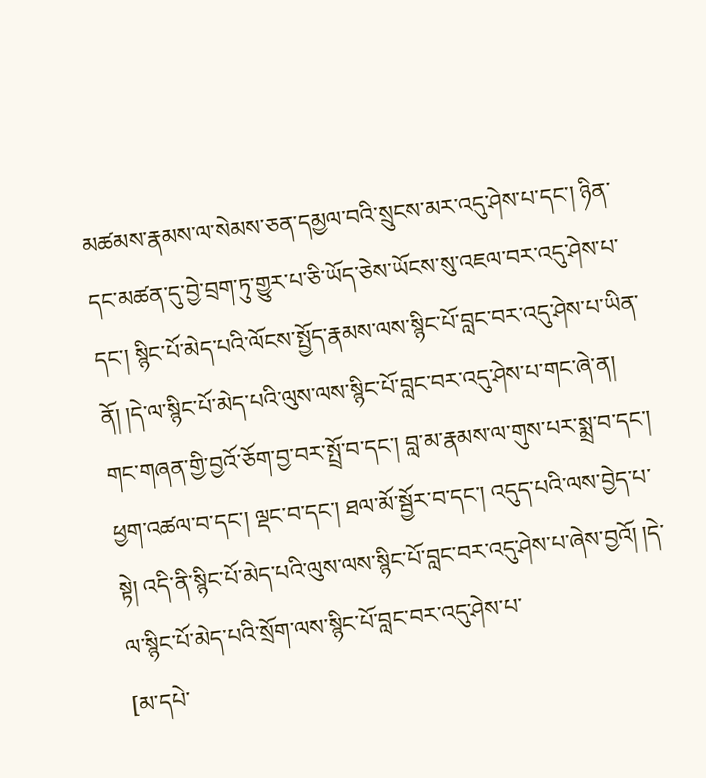མཚམས་རྣམས་ལ་སེམས་ཅན་དམྱལ་བའི་སྲུངས་མར་འདུ་ཤེས་པ་དང་། ཉིན་དང་མཚན་དུ་བྱེ་བྲག་ཏུ་གྱུར་པ་ཅི་ཡོད་ཅེས་ཡོངས་སུ་འཇལ་བར་འདུ་ཤེས་པ་དང་། སྙིང་པོ་མེད་པའི་ལོངས་སྤྱོད་རྣམས་ལས་སྙིང་པོ་བླང་བར་འདུ་ཤེས་པ་ཡིན་ནོ། །དེ་ལ་སྙིང་པོ་མེད་པའི་ལུས་ལས་སྙིང་པོ་བླང་བར་འདུ་ཤེས་པ་གང་ཞེ་ན། གང་གཞན་གྱི་བྱའོ་ཅོག་བྱ་བར་སྤྲོ་བ་དང་། བླ་མ་རྣམས་ལ་གུས་པར་སྨྲ་བ་དང་། ཕྱག་འཚལ་བ་དང་། ལྡང་བ་དང་། ཐལ་མོ་སྦྱོར་བ་དང་། འདུད་པའི་ལས་བྱེད་པ་སྟེ། འདི་ནི་སྙིང་པོ་མེད་པའི་ལུས་ལས་སྙིང་པོ་བླང་བར་འདུ་ཤེས་པ་ཞེས་བྱའོ། །དེ་ལ་སྙིང་པོ་མེད་པའི་སྲོག་ལས་སྙིང་པོ་བླང་བར་འདུ་ཤེས་པ་
[མ་དཔེ་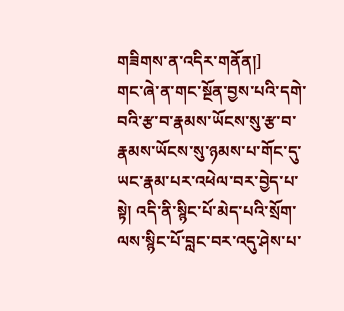གཟིགས་ན་འདིར་གནོན།]
གང་ཞེ་ན་གང་སྔོན་བྱས་པའི་དགེ་བའི་རྩ་བ་རྣམས་ཡོངས་སུ་རྩ་བ་རྣམས་ཡོངས་སུ་ཉམས་པ་གོང་དུ་ཡང་རྣམ་པར་འཕེལ་བར་བྱེད་པ་སྟེ། འདི་ནི་སྙིང་པོ་མེད་པའི་སྲོག་ལས་སྙིང་པོ་བླང་བར་འདུ་ཤེས་པ་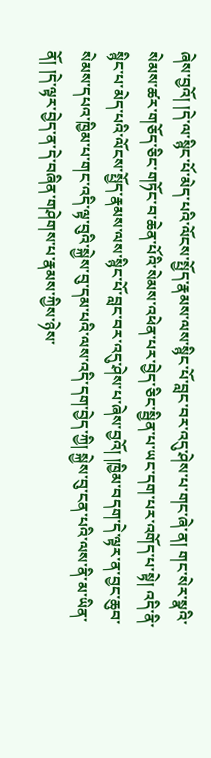ཞེས་བྱའོ། །དེ་ལ་སྙིང་པོ་མེད་པའི་ལོངས་སྤྱོད་རྣམས་ལས་སྙིང་པོ་བླང་བར་འདུ་ཤེས་པ་གང་ཞེ་ན། གང་སེར་སྣའི་སེམས་ཚར་གཅོད་ཅིང་གཏོང་བ་ཆེན་པོའི་སེམས་འཕེན་པར་བྱེད་ཅིང་སྦྱིན་པ་ཡང་དག་པར་འགོད་པ་སྟེ། འདི་ནི་སྙིང་པ་མེད་པའི་ལོངས་སྤྱོད་རྣམས་ལས་སྙིང་པོ་བླང་བར་འདུ་ཤེས་པ་ཞེས་བྱའོ། །ཁྱིམ་བདག་དེ་ལྟར་ན་བྱང་ཆུབ་སེམས་དཔའ་ཁྱིམ་པ་གང་འདི་ལྟ་བུའི་སྐྱེས་བུ་དམ་པའི་ལས་འདི་དག་བྱེད་ཀྱི། སྐྱེས་བུ་ངན་པའི་ལས་ནི་མ་ཡིན་ནོ། །དེ་ལྟར་བྱེད་ན་དེ་བཞིན་གཤེགས་པ་རྣམས་ཀྱིས་ཉེས་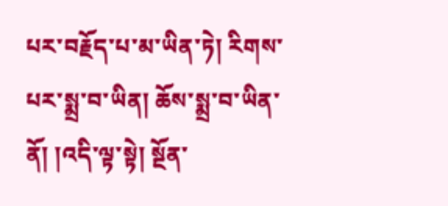པར་བརྗོད་པ་མ་ཡིན་ཏེ། རིགས་པར་སྨྲ་བ་ཡིན། ཆོས་སྨྲ་བ་ཡིན་ནོ། །འདི་ལྟ་སྟེ། སྔོན་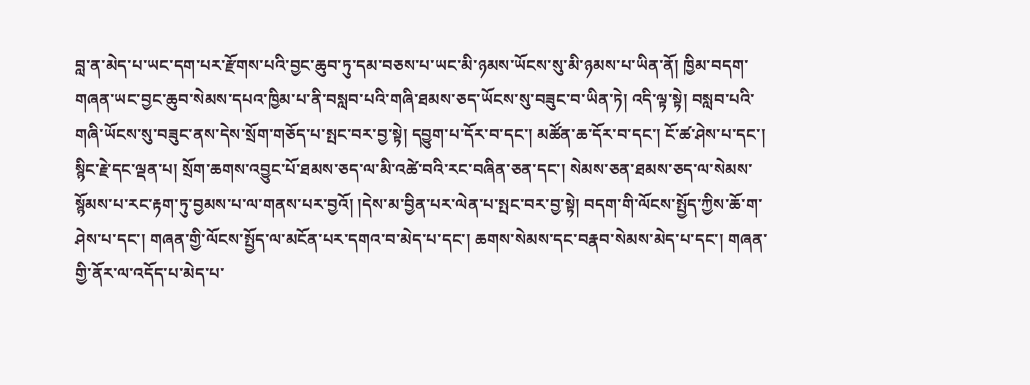བླ་ན་མེད་པ་ཡང་དག་པར་རྫོགས་པའི་བྱང་ཆུབ་ཏུ་དམ་བཅས་པ་ཡང་མི་ཉམས་ཡོངས་སུ་མི་ཉམས་པ་ཡིན་ནོ། ཁྱིམ་བདག་གཞན་ཡང་བྱང་ཆུབ་སེམས་དཔའ་ཁྱིམ་པ་ནི་བསླབ་པའི་གཞི་ཐམས་ཅད་ཡོངས་སུ་བཟུང་བ་ཡིན་ཏེ། འདི་ལྟ་སྟེ། བསླབ་པའི་གཞི་ཡོངས་སུ་བཟུང་ནས་དེས་སྲོག་གཅོད་པ་སྤང་བར་བྱ་སྟེ། དབྱུག་པ་དོར་བ་དང་། མཚོན་ཆ་དོར་བ་དང་། ངོ་ཚ་ཤེས་པ་དང་། སྙིང་རྗེ་དང་ལྡན་པ། སྲོག་ཆགས་འབྱུང་པོ་ཐམས་ཅད་ལ་མི་འཚེ་བའི་རང་བཞིན་ཅན་དང་། སེམས་ཅན་ཐམས་ཅད་ལ་སེམས་སྙོམས་པ་རང་རྟག་ཏུ་བྱམས་པ་ལ་གནས་པར་བྱའོ། །དེས་མ་བྱིན་པར་ལེན་པ་སྤང་བར་བྱ་སྟེ། བདག་གི་ལོངས་སྤྱོད་ཀྱིས་ཆོ་ག་ཤེས་པ་དང་། གཞན་གྱི་ལོངས་སྤྱོད་ལ་མངོན་པར་དགའ་བ་མེད་པ་དང་། ཆགས་སེམས་དང་བརྣབ་སེམས་མེད་པ་དང་། གཞན་གྱི་ནོར་ལ་འདོད་པ་མེད་པ་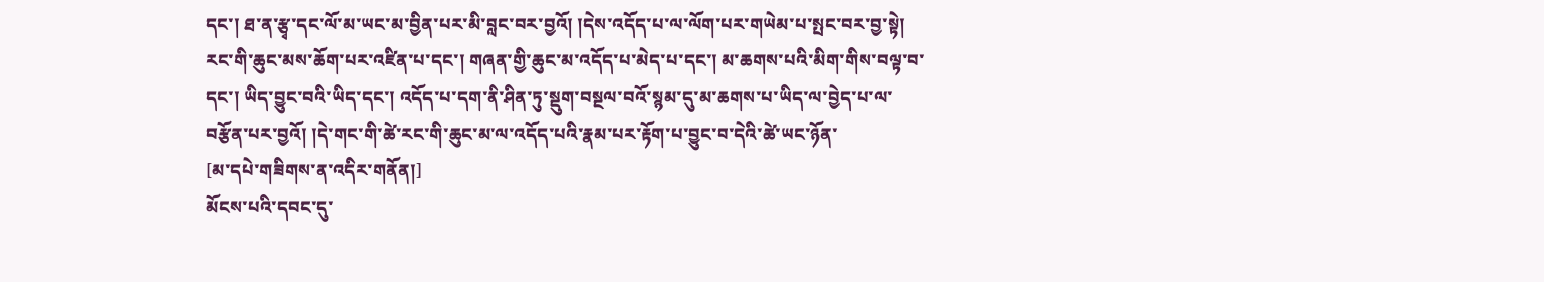དང་། ཐ་ན་རྩྭ་དང་ལོ་མ་ཡང་མ་བྱིན་པར་མི་བླང་བར་བྱའོ། །དེས་འདོད་པ་ལ་ལོག་པར་གཡེམ་པ་སྤང་བར་བྱ་སྟེ། རང་གི་ཆུང་མས་ཆོག་པར་འཛིན་པ་དང་། གཞན་གྱི་ཆུང་མ་འདོད་པ་མེད་པ་དང་། མ་ཆགས་པའི་མིག་གིས་བལྟ་བ་དང་། ཡིད་བྱུང་བའི་ཡིད་དང་། འདོད་པ་དག་ནི་ཤིན་ཏུ་སྡུག་བསྔལ་བའོ་སྙམ་དུ་མ་ཆགས་པ་ཡིད་ལ་བྱེད་པ་ལ་བརྩོན་པར་བྱའོ། །དེ་གང་གི་ཚེ་རང་གི་ཆུང་མ་ལ་འདོད་པའི་རྣམ་པར་རྟོག་པ་བྱུང་བ་དེའི་ཚེ་ཡང་ཉོན་
[མ་དཔེ་གཟིགས་ན་འདིར་གནོན།]
མོངས་པའི་དབང་དུ་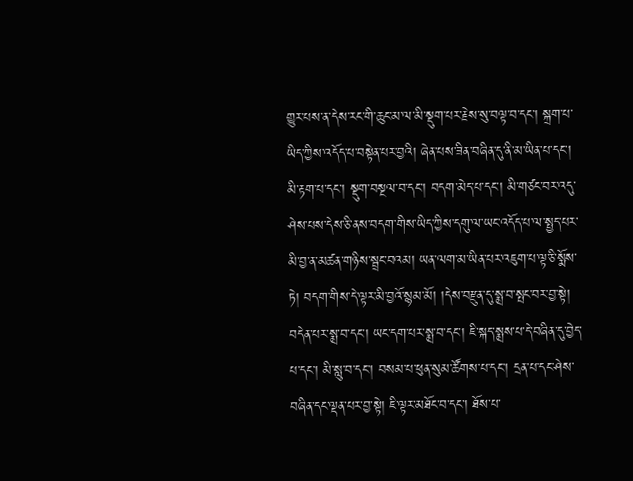གྱུར་པས་ན་དེས་རང་གི་ཆུང་མ་ལ་མི་སྡུག་པར་རྗེས་སུ་བལྟ་བ་དང་། སྐྲག་པ་ཡིད་ཀྱིས་འདོད་པ་བསྟེན་པར་བྱའི། ཞེན་པས་ཟིན་བཞིན་དུ་ནི་མ་ཡིན་པ་དང་། མི་རྟག་པ་དང་། སྡུག་བསྔལ་བ་དང་། བདག་མེད་པ་དང་། མི་གཙང་བར་འདུ་ཤེས་པས་དེས་ཅི་ནས་བདག་གིས་ཡིད་ཀྱིས་དགུ་ལ་ཡང་འདོད་པ་ལ་སྤྱད་པར་མི་བྱ་ན་མཚན་གཉིས་སྦྲང་བའམ། ཡན་ལག་མ་ཡིན་པར་འཇུག་པ་ལྟ་ཅི་སྨོས་ཏེ། བདག་གིས་དེ་ལྟར་མི་བྱའོ་སྙམ་མོ། །དེས་བརྫུན་དུ་སྨྲ་བ་སྤང་བར་བྱ་སྟེ། བདེན་པར་སྨྲ་བ་དང་། ཡང་དག་པར་སྨྲ་བ་དང་། ཇི་སྐད་སྨྲས་པ་དེ་བཞིན་དུ་བྱེད་པ་དང་། མི་སླུ་བ་དང་། བསམ་པ་ཕུན་སུམ་ཚོགས་པ་དང་། དྲན་པ་དང་ཤེས་བཞིན་དང་ལྡན་པར་བྱ་སྟེ། ཇི་ལྟར་མཐོང་བ་དང་། ཐོས་པ་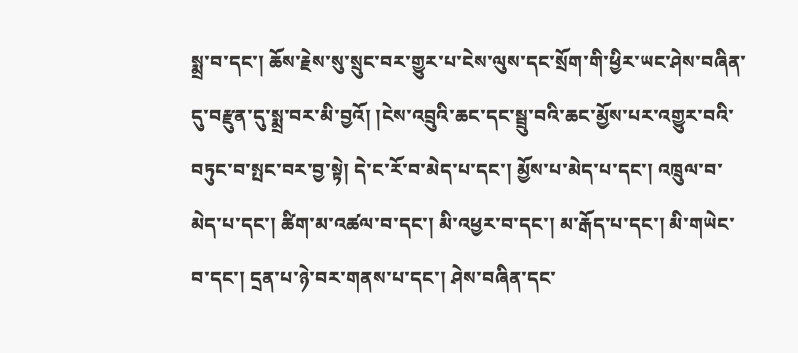སྨྲ་བ་དང་། ཆོས་རྗེས་སུ་སྲུང་བར་གྱུར་པ་ངེས་ལུས་དང་སྲོག་གི་ཕྱིར་ཡང་ཤེས་བཞིན་དུ་བརྫུན་དུ་སྨྲ་བར་མི་བྱའོ། །ངེས་འབྲུའི་ཆང་དང་སྦྲུ་བའི་ཆང་མྱོས་པར་འགྱུར་བའི་བཏུང་བ་སྤང་བར་བྱ་སྟེ། དེ་ང་རོ་བ་མེད་པ་དང་། མྱོས་པ་མེད་པ་དང་། འཁྲུལ་བ་མེད་པ་དང་། ཚིག་མ་འཚལ་བ་དང་། མི་འཕྱར་བ་དང་། མ་རྒོད་པ་དང་། མི་གཡེང་བ་དང་། དྲན་པ་ཉེ་བར་གནས་པ་དང་། ཤེས་བཞིན་དང་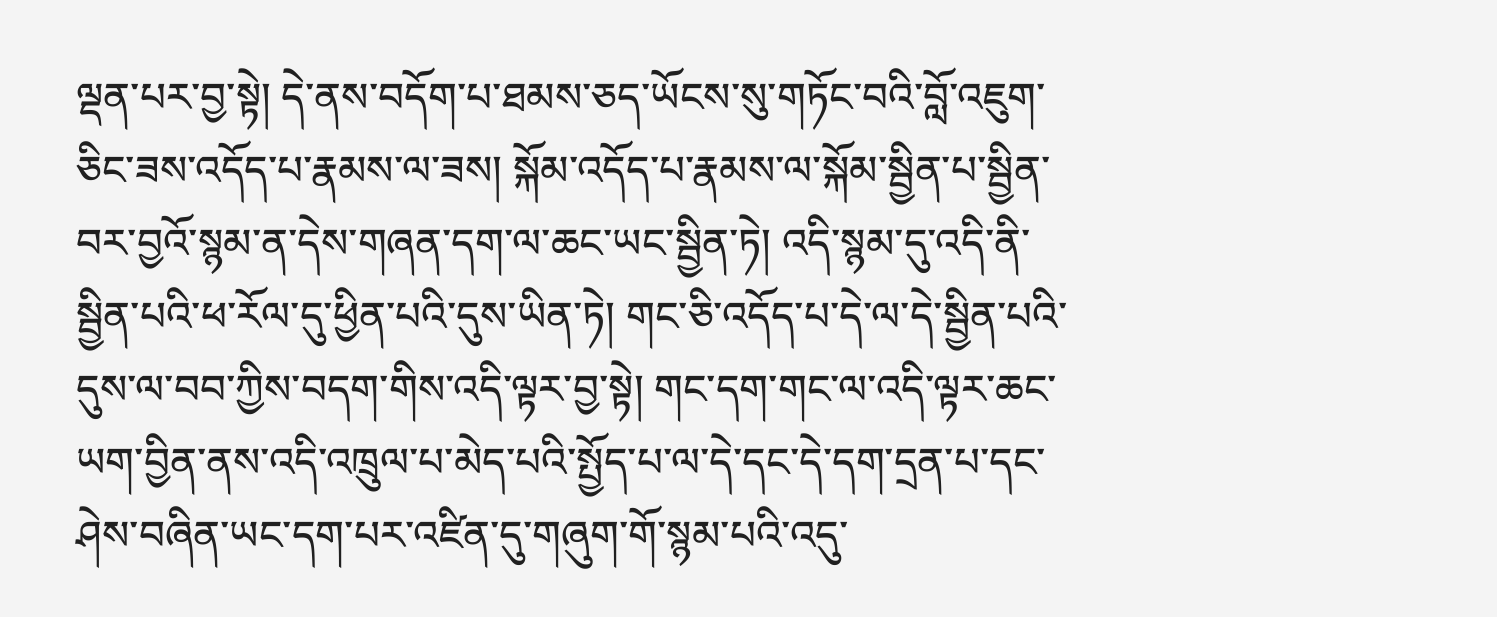ལྡན་པར་བྱ་སྟེ། དེ་ནས་བདོག་པ་ཐམས་ཅད་ཡོངས་སུ་གཏོང་བའི་བློ་འཇུག་ཅིང་ཟས་འདོད་པ་རྣམས་ལ་ཟས། སྐོམ་འདོད་པ་རྣམས་ལ་སྐོམ་སྦྱིན་པ་སྦྱིན་བར་བྱའོ་སྙམ་ན་དེས་གཞན་དག་ལ་ཆང་ཡང་སྦྱིན་ཏེ། འདི་སྙམ་དུ་འདི་ནི་སྦྱིན་པའི་ཕ་རོལ་དུ་ཕྱིན་པའི་དུས་ཡིན་ཏེ། གང་ཅི་འདོད་པ་དེ་ལ་དེ་སྦྱིན་པའི་དུས་ལ་བབ་ཀྱིས་བདག་གིས་འདི་ལྟར་བྱ་སྟེ། གང་དག་གང་ལ་འདི་ལྟར་ཆང་ཡག་བྱིན་ནས་འདི་འཁྲུལ་པ་མེད་པའི་སྤྱོད་པ་ལ་དེ་དང་དེ་དག་དྲན་པ་དང་ཤེས་བཞིན་ཡང་དག་པར་འཛིན་དུ་གཞུག་གོ་སྙམ་པའི་འདུ་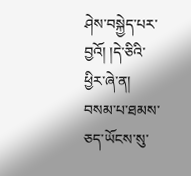ཤེས་བསྐྱེད་པར་བྱའོ། །དེ་ཅིའི་ཕྱིར་ཞེ་ན། བསམ་པ་ཐམས་ཅད་ཡོངས་སུ་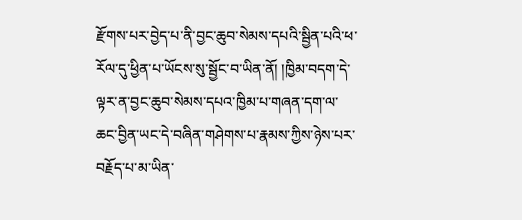རྫོགས་པར་བྱེད་པ་ནི་བྱང་ཆུབ་སེམས་དཔའི་སྦྱིན་པའི་ཕ་རོལ་དུ་ཕྱིན་པ་ཡོངས་སུ་སྦྱོང་བ་ཡིན་ནོ། །ཁྱིམ་བདག་དེ་ལྟར་ན་བྱང་ཆུབ་སེམས་དཔའ་ཁྱིམ་པ་གཞན་དག་ལ་ཆང་བྱིན་ཡང་དེ་བཞིན་གཤེགས་པ་རྣམས་ཀྱིས་ཉེས་པར་བརྗོད་པ་མ་ཡིན་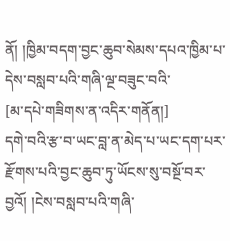ནོ། །ཁྱིམ་བདག་བྱང་ཆུབ་སེམས་དཔའ་ཁྱིམ་པ་དེས་བསླབ་པའི་གཞི་ལྔ་བཟུང་བའི་
[མ་དཔེ་གཟིགས་ན་འདིར་གནོན།]
དགེ་བའི་རྩ་བ་ཡང་བླ་ན་མེད་པ་ཡང་དག་པར་རྫོགས་པའི་བྱང་ཆུབ་ཏུ་ཡོངས་སུ་བསྔོ་བར་བྱའོ། །ངེས་བསླབ་པའི་གཞི་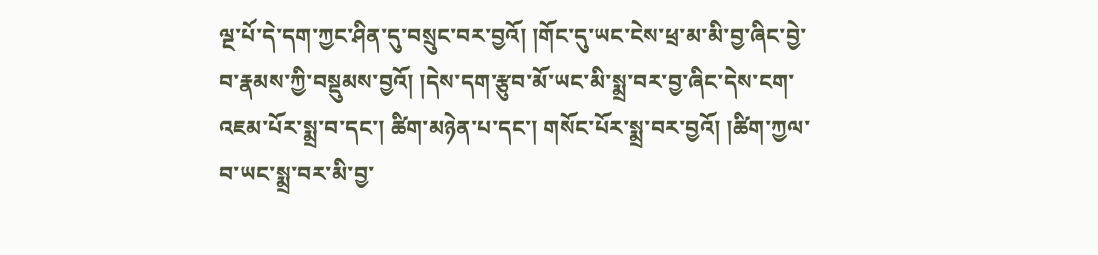ལྔ་པོ་དེ་དག་ཀྱང་ཤིན་དུ་བསྲུང་བར་བྱའོ། །གོང་དུ་ཡང་ངེས་ཕྲ་མ་མི་བྱ་ཞིང་བྱེ་བ་རྣམས་ཀྱི་བསྡུམས་བྱའོ། །དེས་དག་རྩུབ་མོ་ཡང་མི་སྨྲ་བར་བྱ་ཞིང་དེས་ངག་འཇམ་པོར་སྨྲ་བ་དང་། ཚིག་མཉེན་པ་དང་། གསོང་པོར་སྨྲ་བར་བྱའོ། །ཚིག་ཀྱལ་བ་ཡང་སྨྲ་བར་མི་བྱ་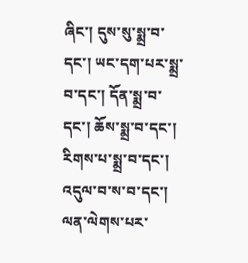ཞིང་། དུས་སུ་སྨྲ་བ་དང་། ཡང་དག་པར་སྨྲ་བ་དང་། དོན་སྨྲ་བ་དང་། ཆོས་སྨྲ་བ་དང་། རིགས་པ་སྨྲ་བ་དང་། འདུལ་བ་ས་བ་དང་། ལན་ལེགས་པར་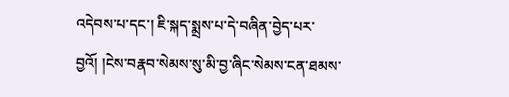འདེབས་པ་དང་། ཇི་སྐད་སྨྲས་པ་དེ་བཞིན་བྱེད་པར་བྱའོ། །ངེས་བརྣབ་སེམས་སུ་མི་བྱ་ཞིང་སེམས་ངན་ཐམས་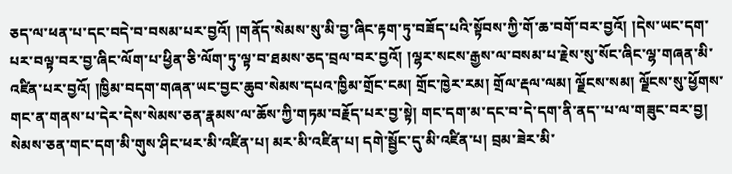ཅད་ལ་ཕན་པ་དང་བདེ་བ་བསམ་པར་བྱའོ། །གནོད་སེམས་སུ་མི་བྱ་ཞིང་རྟག་ཏུ་བཟོད་པའི་སྟོབས་ཀྱི་གོ་ཆ་བགོ་བར་བྱའོ། །དེས་ཡང་དག་པར་བལྟ་བར་བྱ་ཞིང་ལོག་པ་ཕྱིན་ཅི་ལོག་ཏུ་ལྟ་བ་ཐམས་ཅད་བྲལ་བར་བྱའོ། །ལྷར་སངས་རྒྱས་ལ་བསམ་པ་རྗེས་སུ་སོང་ཞིང་ལྷ་གཞན་མི་འཛིན་པར་བྱའོ། །ཁྱིམ་བདག་གཞན་ཡང་བྱང་ཆུབ་སེམས་དཔའ་ཁྱིམ་གྲོང་ངམ། གྲོང་ཁྱེར་རམ། གྲོལ་རྡལ་ལམ། ལྗོངས་སམ། ལྗོངས་སུ་ཕྱོགས་གང་ན་གནས་པ་དེར་དེས་སེམས་ཅན་རྣམས་ལ་ཆོས་ཀྱི་གཏམ་བརྗོད་པར་བྱ་སྟེ། གང་དག་མ་དང་བ་དེ་དག་ནི་ནད་་པ་ལ་གཟུང་བར་བྱ། སེམས་ཅན་གང་དག་མི་གུས་ཤིང་ཕར་མི་འཛིན་པ། མར་མི་འཛིན་པ། དགེ་སྦྱོང་དུ་མི་འཛིན་པ། བྲམ་ཟེར་མི་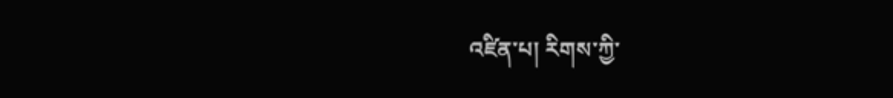འཛིན་པ། རིགས་ཀྱི་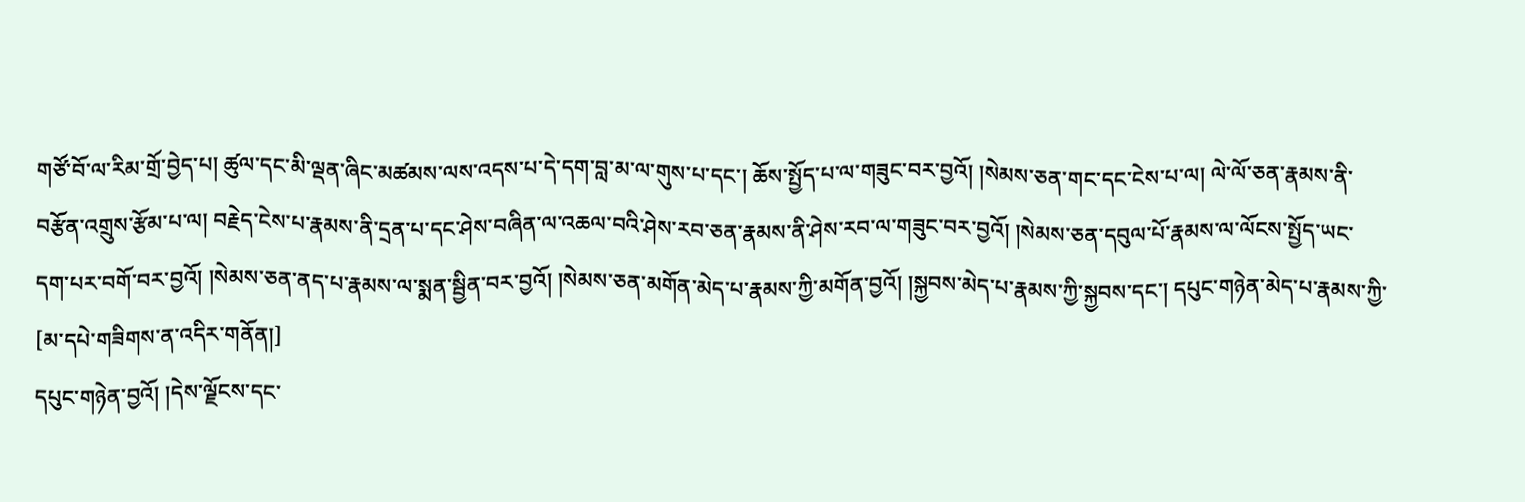གཙོ་བོ་ལ་རིམ་གྲོ་བྱེད་པ། ཚུལ་དང་མི་ལྡན་ཞིང་མཚམས་ལས་འདས་པ་དེ་དག་བླ་མ་ལ་གུས་པ་དང་། ཆོས་སྤྱོད་པ་ལ་གཟུང་བར་བྱའོ། །སེམས་ཅན་གང་དང་ངེས་པ་ལ། ལེ་ལོ་ཅན་རྣམས་ནི་བརྩོན་འགྲུས་རྩོམ་པ་ལ། བརྗེད་ངེས་པ་རྣམས་ནི་དྲན་པ་དང་ཤེས་བཞིན་ལ་འཆལ་བའི་ཤེས་རབ་ཅན་རྣམས་ནི་ཤེས་རབ་ལ་གཟུང་བར་བྱའོ། །སེམས་ཅན་དབུལ་པོ་རྣམས་ལ་ལོངས་སྤྱོད་ཡང་དག་པར་བགོ་བར་བྱའོ། །སེམས་ཅན་ནད་པ་རྣམས་ལ་སྨན་སྦྱིན་བར་བྱའོ། །སེམས་ཅན་མགོན་མེད་པ་རྣམས་ཀྱི་མགོན་བྱའོ། །སྐྱབས་མེད་པ་རྣམས་ཀྱི་སྐྱབས་དང་། དཔུང་གཉེན་མེད་པ་རྣམས་ཀྱི་
[མ་དཔེ་གཟིགས་ན་འདིར་གནོན།]
དཔུང་གཉེན་བྱའོ། །དེས་ལྗོངས་དང་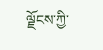ལྗོངས་ཀྱི་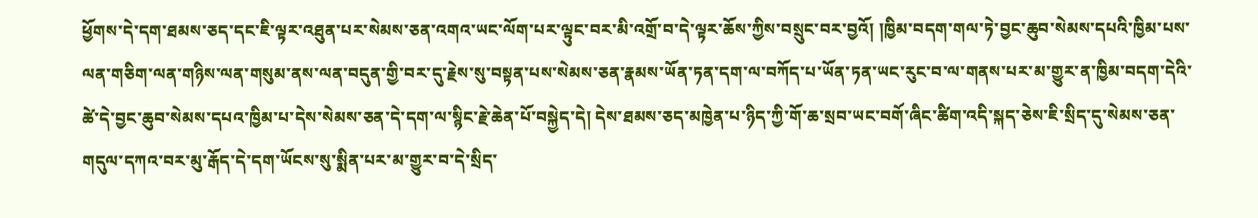ཕྱོགས་དེ་དག་ཐམས་ཅད་དང་ཇི་ལྟར་འཐུན་པར་སེམས་ཅན་འགའ་ཡང་ལོག་པར་ལྟུང་བར་མི་འགྲོ་བ་དེ་ལྟར་ཆོས་ཀྱིས་བསྲུང་བར་བྱའོ། །ཁྱིམ་བདག་གལ་ཏེ་བྱང་ཆུབ་སེམས་དཔའི་ཁྱིམ་པས་ལན་གཅིག་ལན་གཉིས་ལན་གསུམ་ནས་ལན་བདུན་གྱི་བར་དུ་རྗེས་སུ་བསྟན་པས་སེམས་ཅན་རྣམས་ཡོན་ཏན་དག་ལ་བཀོད་པ་ཡོན་ཏན་ཡང་རུང་བ་ལ་གནས་པར་མ་གྱུར་ན་ཁྱིམ་བདག་དེའི་ཚེ་དེ་བྱང་ཆུབ་སེམས་དཔའ་ཁྱིམ་པ་དེས་སེམས་ཅན་དེ་དག་ལ་སྙིང་རྗེ་ཆེན་པོ་བསྐྱེད་དེ། དེས་ཐམས་ཅད་མཁྱེན་པ་ཉིད་ཀྱི་གོ་ཆ་སྲབ་ཡང་བགོ་ཞིང་ཚིག་འདི་སྐད་ཅེས་ཇི་སྲིད་དུ་སེམས་ཅན་གདུལ་དཀའ་བར་མུ་རྒོད་དེ་དག་ཡོངས་སུ་སྨིན་པར་མ་གྱུར་བ་དེ་སྲིད་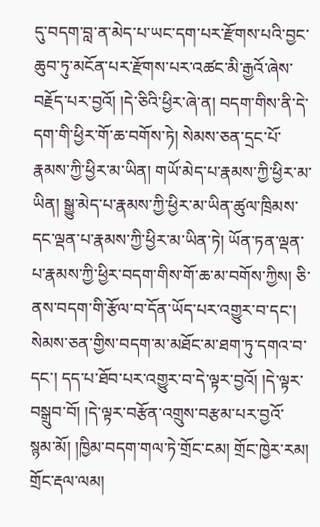དུ་བདག་བླ་ན་མེད་པ་ཡང་དག་པར་རྫོགས་པའི་བྱང་ཆུབ་ཏུ་མངོན་པར་རྫོགས་པར་འཚང་མི་རྒྱའོ་ཞེས་བརྗོད་པར་བྱའོ། །དེ་ཅིའི་ཕྱིར་ཞེ་ན། བདག་གིས་ནི་དེ་དག་གི་ཕྱིར་གོ་ཆ་བགོས་ཏེ། སེམས་ཅན་དྲང་པོ་རྣམས་ཀྱི་ཕྱིར་མ་ཡིན། གཡོ་མེད་པ་རྣམས་ཀྱི་ཕྱིར་མ་ཡིན། སྒྱུ་མེད་པ་རྣམས་ཀྱི་ཕྱིར་མ་ཡིན་ཚུལ་ཁྲིམས་དང་ལྡན་པ་རྣམས་ཀྱི་ཕྱིར་མ་ཡིན་ཏེ། ཡོན་ཏན་ལྡན་པ་རྣམས་ཀྱི་ཕྱིར་བདག་གིས་གོ་ཆ་མ་བགོས་ཀྱིས། ཅི་ནས་བདག་གི་རྩོལ་བ་དོན་ཡོད་པར་འགྱུར་བ་དང་། སེམས་ཅན་གྱིས་བདག་མ་མཐོང་མ་ཐག་ཏུ་དགའ་བ་དང་། དད་པ་ཐོབ་པར་འགྱུར་བ་དེ་ལྟར་བྱའོ། །དེ་ལྟར་བསྒྲུབ་བོ། །དེ་ལྟར་བརྩོན་འགྲུས་བརྩམ་པར་བྱའོ་སྙམ་མོ། །ཁྱིམ་བདག་གལ་ཏེ་གྲོང་ངམ། གྲོང་ཁྱེར་རམ། གྲོང་རྡལ་ལམ།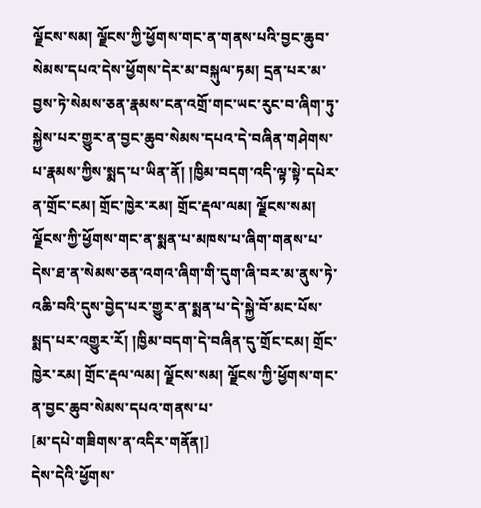ལྗོངས་སམ། ལྗོངས་ཀྱི་ཕྱོགས་གང་ན་གནས་པའི་བྱང་ཆུབ་སེམས་དཔའ་དེས་ཕྱོགས་དེར་མ་བསྐུལ་ཏམ། དྲན་པར་མ་བྱས་ཏེ་སེམས་ཅན་རྣམས་ངན་འགྲོ་གང་ཡང་རུང་བ་ཞིག་ཏུ་སྐྱེས་པར་གྱུར་ན་བྱང་ཆུབ་སེམས་དཔའ་དེ་བཞིན་གཤེགས་པ་རྣམས་ཀྱིས་སྨད་པ་ཡིན་ནོ། །ཁྱིམ་བདག་འདི་ལྟ་སྟེ་དཔེར་ན་གྲོང་ངམ། གྲོང་ཁྱེར་རམ། གྲོང་རྡལ་ལམ། ལྗོངས་སམ། ལྗོངས་ཀྱི་ཕྱོགས་གང་ན་སྨན་པ་མཁས་པ་ཞིག་གནས་པ་དེས་ཐ་ན་སེམས་ཅན་འགའ་ཞིག་གི་དུག་ཞི་བར་མ་ནུས་ཏེ་འཆི་བའི་དུས་བྱེད་པར་གྱུར་ན་སྨན་པ་དེ་སྐྱེ་བོ་མང་པོས་སྨད་པར་འགྱུར་རོ། །ཁྱིམ་བདག་དེ་བཞིན་དུ་གྲོང་ངམ། གྲོང་ཁྱེར་རམ། གྲོང་རྡལ་ལམ། ལྗོངས་སམ། ལྗོངས་ཀྱི་ཕྱོགས་གང་ན་བྱང་ཆུབ་སེམས་དཔའ་གནས་པ་
[མ་དཔེ་གཟིགས་ན་འདིར་གནོན།]
དེས་དེའི་ཕྱོགས་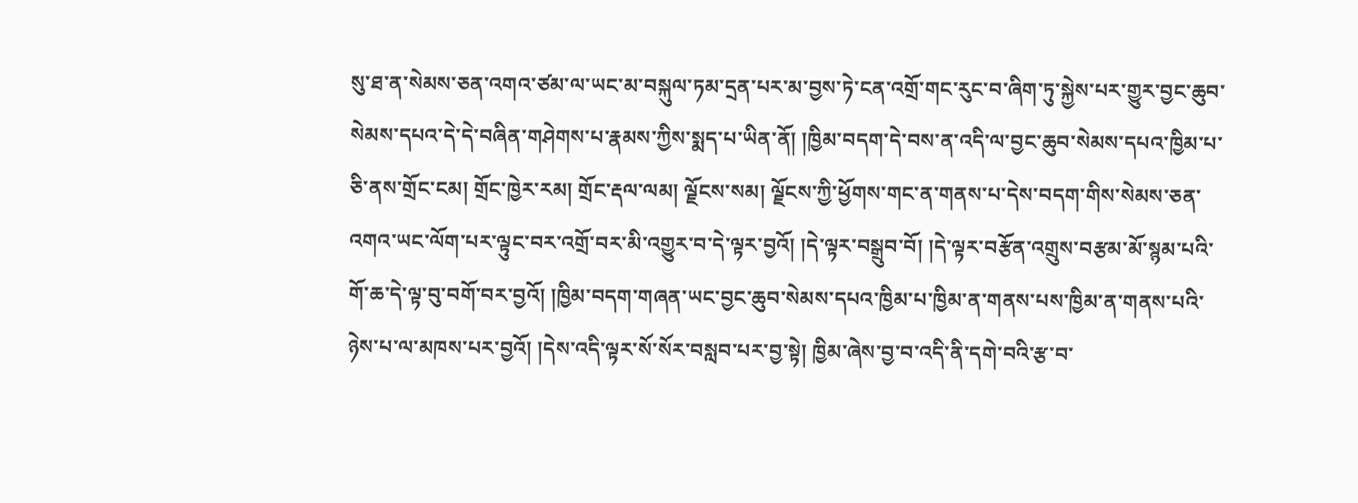སུ་ཐ་ན་སེམས་ཅན་འགའ་ཙམ་ལ་ཡང་མ་བསྐུལ་ཏམ་དྲན་པར་མ་བྱས་ཏེ་ངན་འགྲོ་གང་རུང་བ་ཞིག་ཏུ་སྐྱེས་པར་གྱུར་བྱང་ཆུབ་སེམས་དཔའ་དེ་དེ་བཞིན་གཤེགས་པ་རྣམས་ཀྱིས་སྨད་པ་ཡིན་ནོ། །ཁྱིམ་བདག་དེ་བས་ན་འདི་ལ་བྱང་ཆུབ་སེམས་དཔའ་ཁྱིམ་པ་ཅི་ནས་གྲོང་ངམ། གྲོང་ཁྱེར་རམ། གྲོང་རྡལ་ལམ། ལྗོངས་སམ། ལྗོངས་ཀྱི་ཕྱོགས་གང་ན་གནས་པ་དེས་བདག་གིས་སེམས་ཅན་འགའ་ཡང་ལོག་པར་ལྟུང་བར་འགྲོ་བར་མི་འགྱུར་བ་དེ་ལྟར་བྱའོ། །དེ་ལྟར་བསྒྲུབ་བོ། །དེ་ལྟར་བརྩོན་འགྲུས་བརྩམ་མོ་སྙམ་པའི་གོ་ཆ་དེ་ལྟ་བུ་བགོ་བར་བྱའོ། །ཁྱིམ་བདག་གཞན་ཡང་བྱང་ཆུབ་སེམས་དཔའ་ཁྱིམ་པ་ཁྱིམ་ན་གནས་པས་ཁྱིམ་ན་གནས་པའི་ཉེས་པ་ལ་མཁས་པར་བྱའོ། །དེས་འདི་ལྟར་སོ་སོར་བསླབ་པར་བྱ་སྟེ། ཁྱིམ་ཞེས་བྱ་བ་འདི་ནི་དགེ་བའི་རྩ་བ་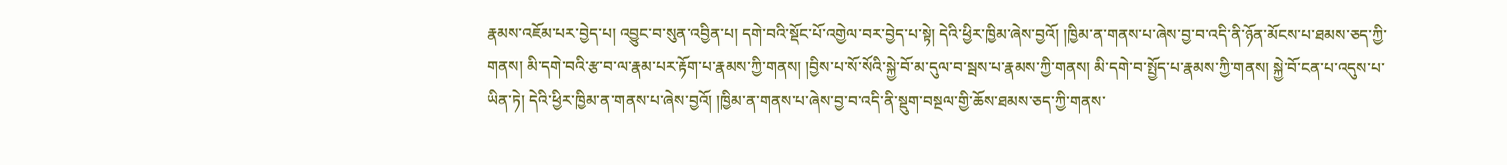རྣམས་འཇོམ་པར་བྱེད་པ། འབྱུང་བ་སུན་འབྱིན་པ། དགེ་བའི་སྡོང་པོ་འགྱེལ་བར་བྱེད་པ་སྟེ། དེའི་ཕྱིར་ཁྱིམ་ཞེས་བྱའོ། །ཁྱིམ་ན་གནས་པ་ཞེས་བྱ་བ་འདི་ནི་ཉོན་མོངས་པ་ཐམས་ཅད་ཀྱི་གནས། མི་དགེ་བའི་རྩ་བ་ལ་རྣམ་པར་རྟོག་པ་རྣམས་ཀྱི་གནས། །བྱིས་པ་སོ་སོའི་སྐྱེ་བོ་མ་དུལ་བ་སྦས་པ་རྣམས་ཀྱི་གནས། མི་དགེ་བ་སྤྱོད་པ་རྣམས་ཀྱི་གནས། སྐྱེ་བོ་ངན་པ་འདུས་པ་ཡིན་ཏེ། དེའི་ཕྱིར་ཁྱིམ་ན་གནས་པ་ཞེས་བྱའོ། །ཁྱིམ་ན་གནས་པ་ཞེས་བྱ་བ་འདི་ནི་སྡུག་བསྔལ་གྱི་ཆོས་ཐམས་ཅད་ཀྱི་གནས་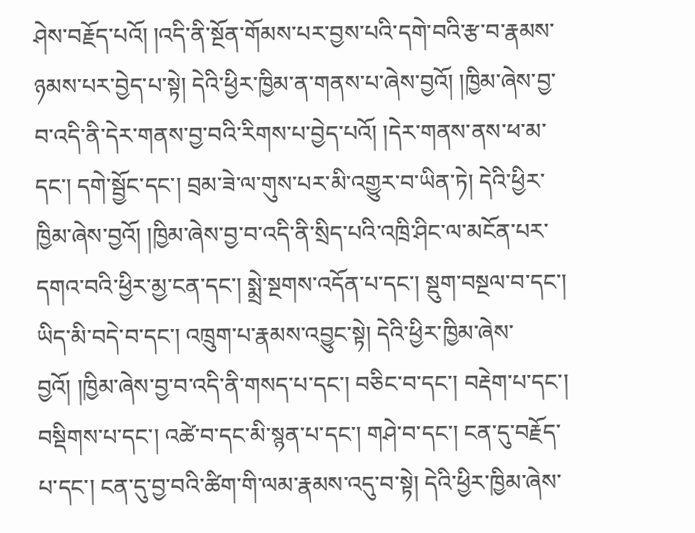ཤེས་བརྗོད་པའོ། །འདི་ནི་སྔོན་གོམས་པར་བྱས་པའི་དགེ་བའི་རྩ་བ་རྣམས་ཉམས་པར་བྱེད་པ་སྟེ། དེའི་ཕྱིར་ཁྱིམ་ན་གནས་པ་ཞེས་བྱའོ། །ཁྱིམ་ཞེས་བྱ་བ་འདི་ནི་དེར་གནས་བྱ་བའི་རིགས་པ་བྱེད་པའོ། །དེར་གནས་ནས་ཕ་མ་དང་། དགེ་སྦྱོང་དང་། བྲམ་ཟེ་ལ་གུས་པར་མི་འགྱུར་བ་ཡིན་ཏེ། དེའི་ཕྱིར་ཁྱིམ་ཞེས་བྱའོ། །ཁྱིམ་ཞེས་བྱ་བ་འདི་ནི་སྲིད་པའི་འཁྲི་ཤིང་ལ་མངོན་པར་དགའ་བའི་ཕྱིར་མྱ་ངན་དང་། སྨྲེ་སྔགས་འདོན་པ་དང་། སྡུག་བསྔལ་བ་དང་། ཡིད་མི་བདེ་བ་དང་། འཁྲུག་པ་རྣམས་འབྱུང་སྟེ། དེའི་ཕྱིར་ཁྱིམ་ཞེས་བྱའོ། །ཁྱིམ་ཞེས་བྱ་བ་འདི་ནི་གསད་པ་དང་། བཅིང་བ་དང་། བརྡེག་པ་དང་། བསྡིགས་པ་དང་། འཚེ་བ་དང་མི་སྙན་པ་དང་། གཤེ་བ་དང་། ངན་དུ་བརྗོད་པ་དང་། ངན་དུ་བྱ་བའི་ཚིག་གི་ལམ་རྣམས་འདུ་བ་སྟེ། དེའི་ཕྱིར་ཁྱིམ་ཞེས་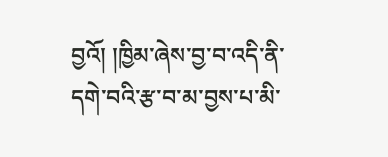བྱའོ། །ཁྱིམ་ཞེས་བྱ་བ་འདི་ནི་དགེ་བའི་རྩ་བ་མ་བྱས་པ་མི་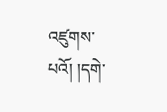འཛུགས་པའོ། །དགེ་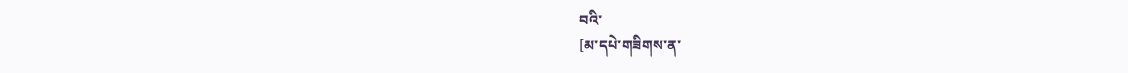བའི་
[མ་དཔེ་གཟིགས་ན་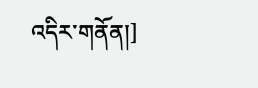འདིར་གནོན།]